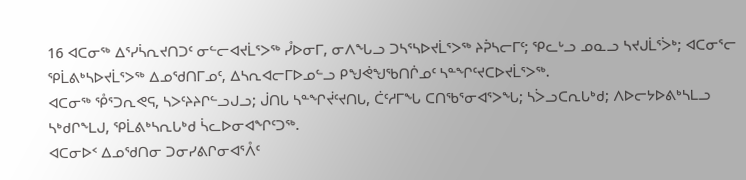16 ᐊᑕᓂᖅ ᐃᕐᓯᓵᕆᔪᑎᑐᑦ ᓂᓪᓕᐊᔪᒫᕐᐳᖅ ᓮᐅᓂᒥ, ᓂᐱᖓᓗ ᑐᓴᕐᓴᐅᔪᒫᕐᐳᖅ ᔨᕉᓴᓕᒥᑦ; ᕿᓚᒡᓗ ᓄᓇᓗ ᓴᔪᒍᒫᕐᐴᒃ; ᐊᑕᓂᕐᓕ ᕿᒫᕕᒃᓴᐅᔪᒫᕐᐳᖅ ᐃᓄᖁᑎᒥᓄᑦ, ᐃᓴᕆᐊᓕᒥᐅᓄᓪᓗ ᑭᖑᕚᖑᖃᑎᒌᓄᑦ ᓴᓐᖏᑦᔪᑕᐅᔪᒫᕐᐳᖅ.
ᐊᑕᓂᖅ ᕾᕐᑐᕆᕙᕋ, ᓴᐳᑦᔨᔨᒋᓪᓗᒍᓗ; ᒎᑎᒐ ᓴᓐᖏᔫᑦᔪᑎᒐ, ᑖᑦᓱᒥᖓ ᑕᑎᖃᕐᓂᐊᕐᐳᖓ; ᓴᐴᓗᑕᕆᒐᒃᑯ; ᐱᐅᓕᔭᐅᕕᒃᓴᒪᓗ ᓴᒃᑯᒋᖕᒪᒍ, ᕿᒫᕕᒃᓴᕆᒐᒃᑯ ᓵᓚᐅᓂᐊᖏᑦᑐᖅ.
ᐊᑕᓂᐅᑉ ᐃᓄᖁᑎᓂ ᑐᓂᓯᕕᒋᓂᐊᕐᐰᑦ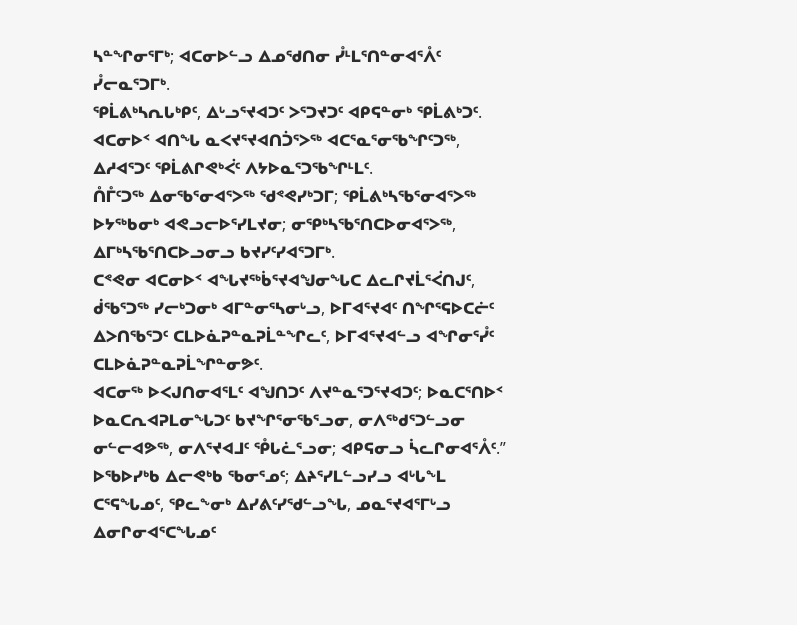ᓴᓐᖏᓂᕐᒥᒃ; ᐊᑕᓂᐅᓪᓗ ᐃᓄᖁᑎᓂ ᓮᒻᒪᕐᑎᓐᓂᐊᕐᐰᑦ ᓮᓕᓇᕐᑐᒥᒃ.
ᕿᒫᕕᒃᓴᕆᒐᒃᑭᑦ, ᐃᒡᓗᕐᔪᐊᑐᑦ ᐳᕐᑐᔪᑐᑦ ᐊᑭᕋᓐᓂᒃ ᕿᒫᕕᒃᑐᑦ.
ᐊᑕᓂᐅᑉ ᐊᑎᖓ ᓇᐸᔪᕐᔪᐊᑎᑑᕐᐳᖅ ᐊᑕᕐᓇᕐᓂᖃᖏᑦᑐᖅ, ᐃᓱᐊᕐᑐᑦ ᕿᒫᕕᒋᕙᒃᐹᑦ ᐱᔭᐅᓇᕐᑐᖃᖏᒻᒪᑦ.
ᑍᒤᑦᑐᖅ ᐃᓂᖃᕐᓂᐊᕐᐳᖅ ᖁᕝᕙᓯᒃᑐᒥ; ᕿᒫᕕᒃᓴᖃᕐᓂᐊᕐᐳᖅ ᐅᔭᖅᑲᓂᒃ ᐊᕙᓗᓕᐅᕐᓯᒪᔪᓂ; ᓂᕿᒃᓴᖃᕐᑎᑕᐅᓂᐊᕐᐳᖅ, ᐃᒥᒃᓴᖃᕐᑎᑕᐅᓗᓂᓗ ᑲᔪᓯᑦᓯᐊᕐᑐᒥᒃ.
ᑕᕝᕙᓂ ᐊᑕᓂᐅᑉ ᐊᖓᔪᖅᑳᕐᔪᐊᖑᓂᖓᑕ ᐃᓚᒋᔪᒫᕐᐹᑎᒍᑦ, ᑰᖃᕐᑐᖅ ᓯᓕᒃᑐᓂᒃ ᐊᒥᓐᓂᕐᓴᓂᒡᓗ, ᐅᒥᐊᕐᔪᐊᑦ ᑎᖏᕐᕋᐅᑕᓖᑦ ᐃᐳᑎᖃᕐᑐᑦ ᑕᒪᐅᓈᕈᓐᓇᕈᒫᓐᖏᓚᑦ, ᐅᒥᐊᕐᔪᐊᓪᓗ ᐊᖏᓂᕐᓮᑦ ᑕᒪᐅᓈᕈᓐᓇᕈᒫᖏᓐᓂᕗᑦ.
ᐊᑕᓂᖅ ᐅᐸᒍᑎᓂᐊᕐᒪᑦ ᐊᖑᑎᑐᑦ ᐱᔪᓐᓇᕐᑐᕐᔪᐊᑐᑦ; ᐅᓇᑕᕐᑎᐅᑉ ᐅᓇᑕᕆᐊᕈᒪᓂᖓᑐᑦ ᑲᔪᖏᕐᓂᖃᕐᓗᓂ, ᓂᐱᖅᑯᕐᑐᓪᓗᓂ ᓂᓪᓕᐊᕗᖅ, ᓂᐱᕐᔪᐊᒧᑦ ᕾᒐᓛᕐᓗᓂ; ᐊᑭᕋᓂᓗ ᓵᓚᒋᓂᐊᕐᐰᑦ.”
ᐅᖃᐅᓯᒃᑲ ᐃᓕᕙᒃᑲ ᖃᓂᕐᓄᑦ; ᐃᔨᕐᓯᒪᓪᓗᓯᓗ ᐊᒡᒐᖕᒪ ᑕᕐᕋᖓᓄᑦ, ᕿᓚᖕᓂᒃ ᐃᓯᕕᑦᓯᖁᓪᓗᖓ, ᓄᓇᕐᔪᐊᕐᒥᒡᓗ ᐃᓂᒋᓂᐊᕐᑕᖓᓄᑦ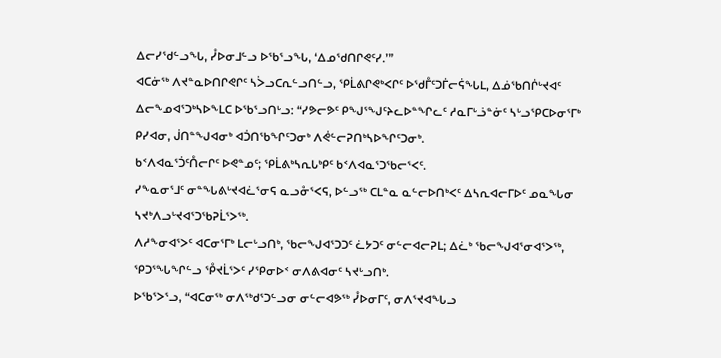ᐃᓕᓯᖁᓪᓗᖓ, ᓮᐅᓂᒧᓪᓗ ᐅᖃᕐᓗᖓ, ‘ᐃᓄᖁᑎᒋᕙᑦᓯ.’”
ᐊᑕᓃᖅ ᐱᔪᓐᓇᐅᑎᒋᕙᒋᑦ ᓴᐴᓗᑕᕆᓪᓗᑎᓪᓗ, ᕿᒫᕕᒋᕙᒃᐸᒋᑦ ᐅᖁᒤᑦᑐᒦᓕᕌᖓᒪ, ᐃᓅᖃᑎᒌᒡᔪᐊᑦ ᐃᓕᖕᓄᐊᕐᑐᒃᓴᐅᖕᒪᑕ ᐅᖃᕐᓗᑎᒡᓗ: “ᓯᕗᓕᕗᑦ ᑭᖑᕐᖑᑦᔨᓚᐅᓐᖏᓚᑦ ᓱᓇᒥᒡᓘᓐᓃᑦ ᓴᒡᓗᕿᑕᐅᓂᕐᒥᒃ ᑭᓯᐊᓂ, ᒎᑎᓐᖑᐊᓂᒃ ᐊᑑᑎᖃᖏᑦᑐᓂᒃ ᐱᕚᓪᓕᕈᑎᒃᓴᐅᖏᑦᑐᓂᒃ.
ᑲᑉᐱᐊᓇᕐᑑᑦᑍᓕᒋᑦ ᐅᕙᓐᓄᑦ; ᕿᒫᕕᒃᓴᕆᒐᒃᑭᑦ ᑲᑉᐱᐊᓇᕐᑐᖃᓕᕐᐸᑦ.
ᓯᖕᓇᓂᕐᒧᑦ ᓂᓐᖓᕕᒡᔪᐊᓛᕐᓂᕋ ᓇᓗᓁᕐᐸᕋ, ᐅᓪᓗᖅ ᑕᒪᓐᓇ ᓇᓪᓕᐅᑎᒃᐸᑦ ᐃᓴᕆᐊᓕᒥᐅᑦ ᓄᓇᖓᓂ ᓴᔪᒃᐱᓗᒡᔪᐊᕐᑐᖃᕈᒫᕐᐳᖅ.
ᐱᓱᖕᓂᐊᕐᐳᑦ ᐊᑕᓂᕐᒥᒃ ᒪᓕᒡᓗᑎᒃ, ᖃᓕᖑᐊᕐᑐᑐᑦ ᓛᔭᑐᑦ ᓂᓪᓕᐊᓕᕈᒪ; ᐃᓛᒃ ᖃᓕᖑᐊᕐᓂᐊᕐᐳᖅ, ᕿᑐᕐᖓᖏᓪᓗ ᕾᔪᒫᕐᐳᑦ ᓯᕿᓂᐅᑉ ᓂᐱᕕᐊᓂᑦ ᓴᔪᒡᓗᑎᒃ.
ᐅᖃᕐᐳᕐᓗ, “ᐊᑕᓂᖅ ᓂᐱᖅᑯᕐᑐᓪᓗᓂ ᓂᓪᓕᐊᕗᖅ ᓮᐅᓂᒥᑦ, ᓂᐱᕐᔪᐊᖓᓗ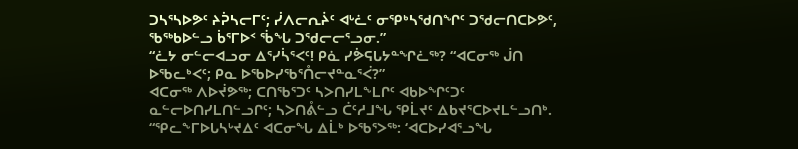ᑐᓴᕐᓴᐅᕗᑦ ᔨᕉᓴᓕᒥᑦ; ᓰᐱᓕᕆᔩᑦ ᐊᒡᓛᑦ ᓂᕿᒃᓴᖁᑎᖏᑦ ᑐᖁᓕᑎᑕᐅᕗᑦ, ᖃᖅᑲᐅᓪᓗ ᑳᕐᒥᐅᑉ ᖄᖓ ᑐᖁᓕᓕᕐᓗᓂ.”
“ᓛᔭ ᓂᓪᓕᐊᓗᓂ ᐃᕐᓯᓵᕐᐸᑦ! ᑭᓈ ᓯᕘᕋᒐᔭᓐᖏᓛᖅ? “ᐊᑕᓂᖅ ᒎᑎ ᐅᖃᓚᒃᐸᑦ; ᑭᓇ ᐅᖃᐅᓯᖃᕐᑍᓕᔪᓐᓇᕐᐹ?”
ᐊᑕᓂᖅ ᐱᐅᔫᕗᖅ; ᑕᑎᖃᕐᑐᑦ ᓴᐳᑎᓯᒪᖕᒪᒋᑦ ᐊᑲᐅᖏᑦᑐᑦ ᓇᓪᓕᐅᑎᓯᒪᑎᓪᓗᒋᑦ; ᓴᐳᑎᕔᓪᓗ ᑖᑦᓱᒧᖓ ᕿᒫᔪᑦ ᐃᑲᔪᕐᑕᐅᔪᒪᓪᓗᑎᒃ.
“ᕿᓚᖕᒥᐅᒐᓴᒡᔪᐃᑦ ᐊᑕᓂᖓ ᐃᒫᒃ ᐅᖃᕐᐳᖅ: ‘ᐊᑕᐅᓯᐊᕐᓗᖓ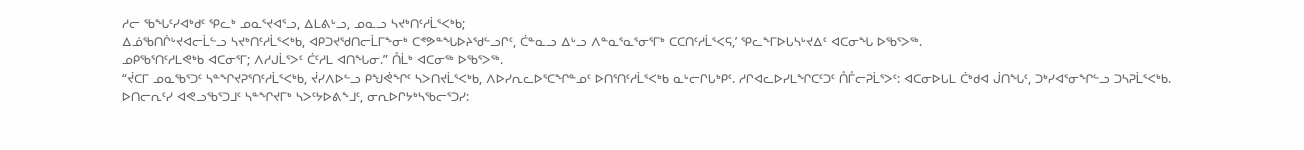ᓱᓕ ᖃᖓᑦᓯᐊᒃᑯᑦ ᕿᓚᒃ ᓄᓇᕐᔪᐊᕐᓗ, ᐃᒪᕕᒡᓗ, ᓄᓇᓗ ᓴᔪᒃᑎᑦᓱᒫᕐᐸᒃᑲ;
ᐃᓅᖃᑎᒌᒡᔪᐊᓕᒫᓪᓗ ᓴᔪᒃᑎᑦᓱᒫᕐᐸᒃᑲ, ᐊᑭᑐᔪᖁᑎᓕᒫᒥᖕᓂᒃ ᑕᕝᕗᓐᖓᐅᔨᖁᓪᓗᒋᑦ, ᑖᓐᓇᓗ ᐃᒡᓗ ᐱᓐᓇᕐᓇᕐᓂᕐᒥᒃ ᑕᑕᑎᑦᓱᒫᕐᐸᕋ,’ ᕿᓚᖕᒥᐅᒐᓴᒡᔪᐃᑦ ᐊᑕᓂᖓ ᐅᖃᕐᐳᖅ.
ᓄᑭᖃᕐᑎᑦᓱᒪᕙᒃᑲ ᐊᑕᓂᕐᒥ; ᐱᓱᒍᒫᕐᐳᑦ ᑖᑦᓱᒪ ᐊᑎᖓᓂ.” ᑍᒫᒃ ᐊᑕᓂᖅ ᐅᖃᕐᐳᖅ.
“ᔫᑕᒥ ᓄᓇᖃᕐᑐᑦ ᓴᓐᖏᔪᕈᕐᑎᑦᓱᒫᕐᐸᒃᑲ, ᔫᓯᐱᐅᓪᓗ ᑭᖑᕚᖏᑦ ᓴᐳᑎᔪᒫᕐᐸᒃᑲ, ᐱᐅᓯᕆᓚᐅᕐᑕᖏᓐᓄᑦ ᐅᑎᕐᑎᑦᓱᒫᕐᐸᒃᑲ ᓇᒡᓕᒋᒐᒃᑭᑦ. ᓱᒋᐊᓚᐅᓯᒪᖏᑕᑦᑐᑦ ᑍᒤᓕᕈᒫᕐᐳᑦ: ᐊᑕᓂᐅᒐᒪ ᑖᒃᑯᐊ ᒎᑎᖓᑦ, ᑐᒃᓯᐊᕐᓂᖏᓪᓗ ᑐᓴᕈᒫᕐᐸᒃᑲ.
ᐅᑎᓕᕆᑦᓯ ᐊᕙᓗᖃᕐᑐᒧᑦ ᓴᓐᖏᔪᒥᒃ ᓴᐳᑦᔭᐅᕕᖕᒧᑦ, ᓂᕆᐅᒋᔭᒃᓴᖃᓕᕐᑐᓯ: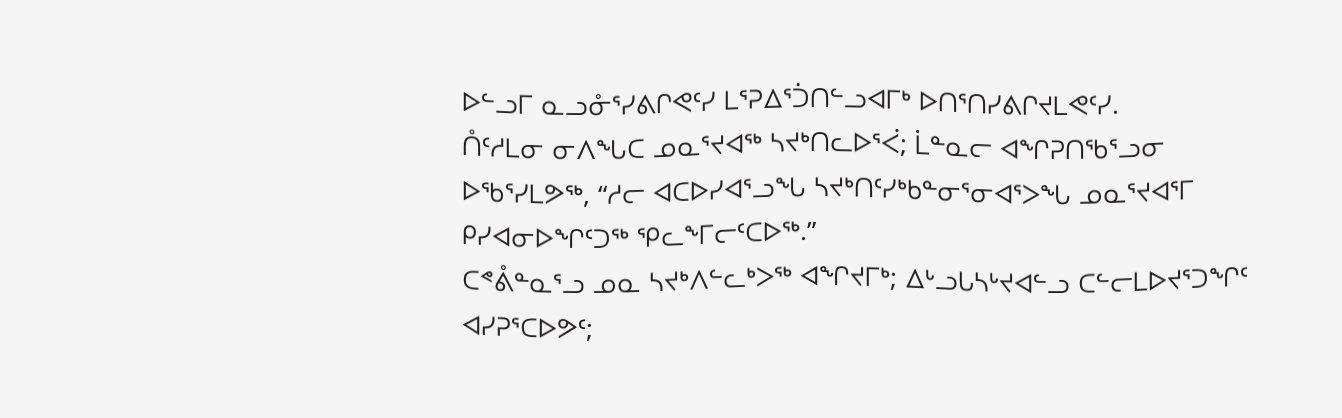ᐅᓪᓗᒥ ᓇᓗᓁᕐᓯᕕᒋᕙᑦᓯ ᒪᕐᕈᐃᕐᑑᑎᓪᓗᐊᒥᒃ ᐅᑎᕐᑎᓯᕕᒋᔪᒪᕙᑦᓯ.
ᑍᑦᓱᒪᓂ ᓂᐱᖓᑕ ᓄᓇᕐᔪᐊᖅ ᓴᔪᒃᑎᓚᐅᕐᐹ; ᒫᓐᓇᓕ ᐊᖏᕈᑎᖃᕐᓗᓂ ᐅᖃᕐᓯᒪᕗᖅ, “ᓱᓕ ᐊᑕᐅᓯᐊᕐᓗᖓ ᓴᔪᒃᑎᑦᓯᒃᑲᓐᓂᕐᓂᐊᕐᐳᖓ ᓄᓇᕐᔪᐊᕐᒥ ᑭᓯᐊᓂᐅᖏᑦᑐᖅ ᕿᓚᖕᒥᓕᑦᑕᐅᖅ.”
ᑕᕝᕔᓐᓇᕐᓗ ᓄᓇ ᓴᔪᒃᐱᓪᓚᒃᐳᖅ ᐊᖏᔪᒥᒃ; ᐃᒡᓗᒐᓴᒡᔪᐊᓪᓗ ᑕᓪᓕᒪᐅᔪᕐᑐᖏᑦ ᐊᓯᕈᕐᑕᐅᕗᑦ;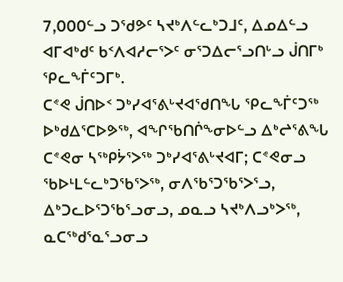7,000ᓪᓗ ᑐᖁᕗᑦ ᓴᔪᒃᐱᓪᓚᒃᑐᒧᑦ, ᐃᓄᐃᓪᓗ ᐊᒥᐊᒃᑯᑦ ᑲᑉᐱᐊᓱᓕᕐᐳᑦ ᓂᕐᑐᐃᓕᕐᓗᑎᒡᓗ ᒎᑎᒥᒃ ᕿᓚᖕᒦᑦᑐᒥᒃ.
ᑕᕝᕙ ᒎᑎᐅᑉ ᑐᒃᓯᐊᕐᕕᒡᔪᐊᖁᑎᖓ ᕿᓚᖕᒦᑦᑐᖅ ᐅᒃᑯᐃᕐᑕᐅᕗᖅ, ᐊᖏᖃᑎᒌᖕᓂᐅᓪᓗ ᐃᒃᖠᕐᕕᖓ ᑕᕝᕙᓂ ᓴᖅᑭᔮᕐᐳᖅ ᑐᒃᓯᐊᕐᕕᒡᔪᐊᒥ; ᑕᕝᕙᓂᓗ ᖃᐅᒻᒪᓪᓚᒃᑐᖃᕐᐳᖅ, ᓂᐱᖃᕐᑐᖃᕐᐳᕐᓗ, ᐃᒃᑐᓚᐅᕐᑐᖃᕐᓗᓂᓗ, ᓄᓇᓗ ᓴᔪᒃᐱᓗᒃᐳᖅ, ᓇᑕᖅᑯᕐᓇᕐᓗᓂᓗ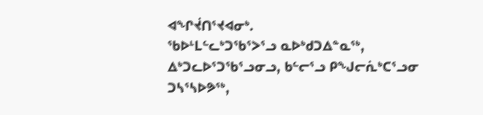ᐊᖏᔫᑎᕐᔪᐊᓂᒃ.
ᖃᐅᒻᒪᓪᓚᒃᑐᖃᕐᐳᕐᓗ ᓇᐅᒃᑯᑐᐃᓐᓇᖅ, ᐃᒃᑐᓚᐅᕐᑐᖃᕐᓗᓂᓗ, ᑲᓪᓕᕐᓗ ᑭᖑᓕᕇᒃᑕᕐᓗᓂ ᑐᓴᕐᓴᐅᕗᖅ,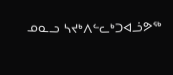ᓄᓇᓗ ᓴᔪᒃᐱᓪᓚᒃᑐᐊᓘᕗᖅ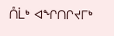ᑍᒫᒃ ᐊᖏᑎᒋᔪᒥᒃ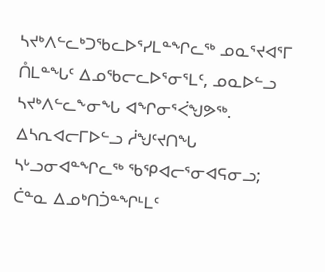ᓴᔪᒃᐱᓪᓚᒃᑐᖃᓚᐅᕐᓯᒪᓐᖏᓚᖅ ᓄᓇᕐᔪᐊᕐᒥ ᑍᒪᓐᖓᑦ ᐃᓄᖃᓕᓚᐅᕐᓂᕐᒪᑦ, ᓄᓇᐅᓪᓗ ᓴᔪᒃᐱᓪᓚᖕᓂᖓ ᐊᖏᓂᕐᐹᖑᕗᖅ.
ᐃᓴᕆᐊᓕᒥᐅᓪᓗ ᓲᖑᑦᔪᑎᖓ ᓴᒡᓗᓂᐊᓐᖏᓚᖅ ᖃᕿᐊᓕᕐᓂᐊᕋᓂᓗ; ᑖᓐᓇ ᐃᓄᒃᑎᑑᓐᖏᒻᒪᑦ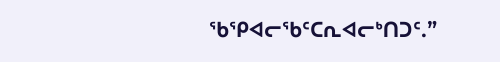ᖃᕿᐊᓕᖃᑦᑕᕆᐊᓕᒃᑎᑐᑦ.”